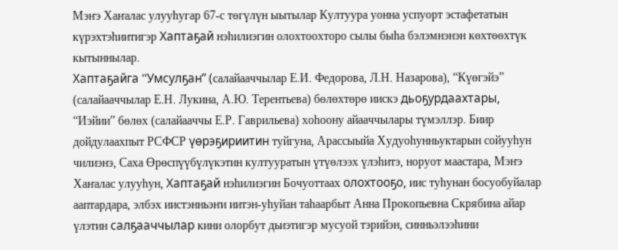Мэҥэ Хаҥалас улууһугар 67-с төгүлүн ыытылар Култуура уонна успуорт эстафетатын күрэхтэһиитигэр Хаптаҕай нэһилиэгин олохтоохторо сылы быһа бэлэмнэнэн көхтөөхтүк кытыннылар.
Хаптаҕайга “Умсулҕан” (салайааччылар Е.И. Федорова, Л.Н. Назарова), “Күөгэйэ” (салайааччылар Е.Н. Лукина, А.Ю. Терентьева) бөлөхтөрө иискэ дьоҕурдаахтары, “Иэйии” бөлөх (салайааччы Е.Р. Гаврильева) хоһоону айааччылары түмэллэр. Биир дойдулаахпыт РСФСР үөрэҕириитин туйгуна, Арассыыйа Худуоһунньуктарын сойууһун чилиэнэ, Саха Өрөспүүбүлүкэтин култууратын үтүөлээх үлэһитэ, норуот маастара, Мэҥэ Хаҥалас улууһун, Хаптаҕай нэһилиэгин Бочуоттаах олохтооҕо, иис туһунан босуобуйалар ааптардара, элбэх иистэнньэҥи иитэн-уһуйан таһаарбыт Анна Прокопьевна Скрябина айар үлэтин салҕааччылар кини олорбут дьиэтигэр мусуой тэрийэн, синньэлээһини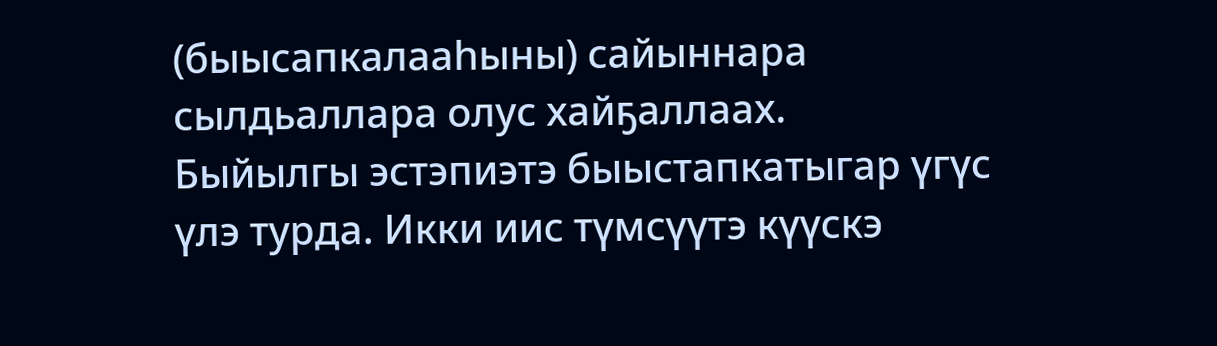(быысапкалааһыны) сайыннара сылдьаллара олус хайҕаллаах.
Быйылгы эстэпиэтэ быыстапкатыгар үгүс үлэ турда. Икки иис түмсүүтэ күүскэ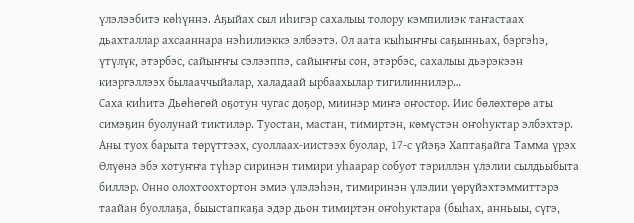үлэлээбитэ көһүннэ. Аҕыйах сыл иһигэр сахалыы толору кэмпилиэк таҥастаах дьахталлар ахсааннара нэһилиэккэ элбээтэ. Ол аата кыһыҥҥы саҕынньах, бэргэһэ, үтүлүк, этэрбэс, сайыҥҥы сэлээппэ, сайыҥҥы сон, этэрбэс, сахалыы дьэрэкээн киэргэллээх былааччыйалар, халадаай ырбаахылар тигилиннилэр…
Саха киһитэ Дьөһөгөй оҕотун чугас доҕор, миинэр миҥэ оҥостор. Иис бөлөхтөрө аты симэҕин буолунай тиктилэр. Туостан, мастан, тимиртэн, көмүстэн оҥоһуктар элбэхтэр. Аны туох барыта төрүттээх, суоллаах-иистээх буолар, 17-с үйэҕэ Хаптаҕайга Тамма үрэх Өлүөнэ эбэ хотуҥҥа түһэр сиринэн тимири уһаарар собуот тэриллэн үлэлии сылдьыбыта биллэр. Онно олохтоохтортон эмиэ үлэлэһэн, тимиринэн үлэлии үөрүйэхтэммиттэрэ таайан буоллаҕа, быыстапкаҕа эдэр дьон тимиртэн оҥоһуктара (быһах, анньыы, сүгэ,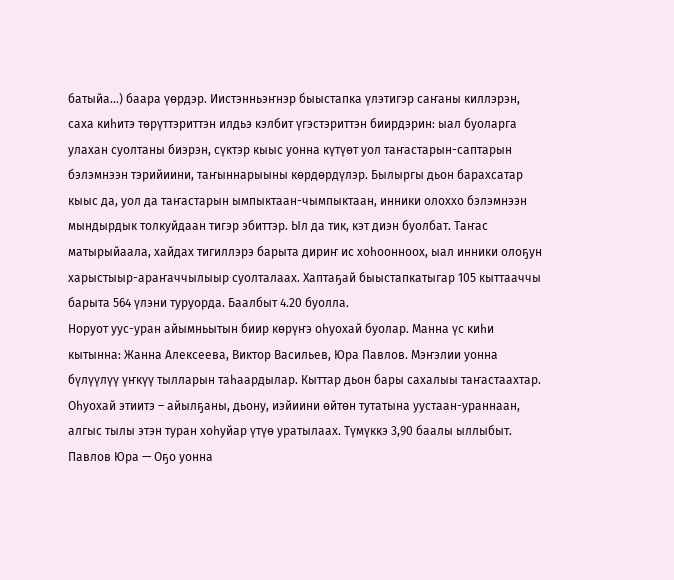батыйа…) баара үөрдэр. Иистэнньэҥнэр быыстапка үлэтигэр саҥаны киллэрэн, саха киһитэ төрүттэриттэн илдьэ кэлбит үгэстэриттэн биирдэрин: ыал буоларга улахан суолтаны биэрэн, сүктэр кыыс уонна күтүөт уол таҥастарын-саптарын бэлэмнээн тэрийиини, таҥыннарыыны көрдөрдүлэр. Былыргы дьон барахсатар кыыс да, уол да таҥастарын ымпыктаан-чымпыктаан, инники олоххо бэлэмнээн мындырдык толкуйдаан тигэр эбиттэр. Ыл да тик, кэт диэн буолбат. Таҥас матырыйаала, хайдах тигиллэрэ барыта дириҥ ис хоһоонноох, ыал инники олоҕун харыстыыр-араҥаччылыыр суолталаах. Хаптаҕай быыстапкатыгар 105 кыттааччы барыта 564 үлэни туруорда. Баалбыт 4.20 буолла.
Норуот уус-уран айымньытын биир көрүҥэ оһуохай буолар. Манна үс киһи кытынна: Жанна Алексеева, Виктор Васильев, Юра Павлов. Мэҥэлии уонна бүлүүлүү үҥкүү тылларын таһаардылар. Кыттар дьон бары сахалыы таҥастаахтар. Оһуохай этиитэ – айылҕаны, дьону, иэйиини өйтөн тутатына уустаан-ураннаан, алгыс тылы этэн туран хоһуйар үтүө уратылаах. Түмүккэ 3,90 баалы ыллыбыт.
Павлов Юра — Оҕо уонна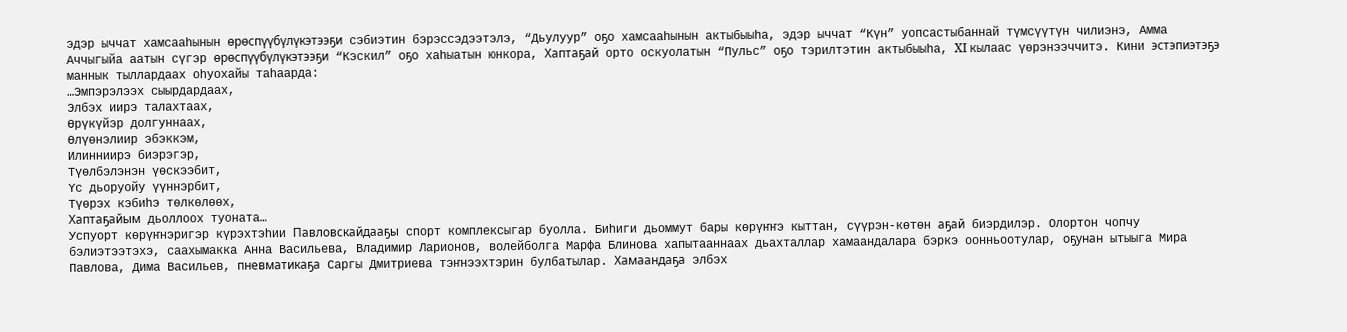эдэр ыччат хамсааһынын өрөспүүбүлүкэтээҕи сэбиэтин бэрэссэдээтэлэ, “Дьулуур” оҕо хамсааһынын актыбыыһа, эдэр ыччат “Күн” уопсастыбаннай түмсүүтүн чилиэнэ, Амма Аччыгыйа аатын сүгэр өрөспүүбүлүкэтээҕи “Кэскил” оҕо хаһыатын юнкора, Хаптаҕай орто оскуолатын “Пульс” оҕо тэрилтэтин актыбыыһа, XI кылаас үөрэнээччитэ. Кини эстэпиэтэҕэ маннык тыллардаах оһуохайы таһаарда:
…Эмпэрэлээх сыырдардаах,
Элбэх иирэ талахтаах,
Өрүкүйэр долгуннаах,
Өлүөнэлиир эбэккэм,
Илинниирэ биэрэгэр,
Түөлбэлэнэн үөскээбит,
Үс дьоруойу үүннэрбит,
Түөрэх кэбиһэ төлкөлөөх,
Хаптаҕайым дьоллоох туоната…
Успуорт көрүҥнэригэр күрэхтэһии Павловскайдааҕы спорт комплексыгар буолла. Биһиги дьоммут бары көрүҥҥэ кыттан, сүүрэн-көтөн аҕай биэрдилэр. Олортон чопчу бэлиэтээтэхэ, саахымакка Анна Васильева, Владимир Ларионов, волейболга Марфа Блинова хапытааннаах дьахталлар хамаандалара бэркэ оонньоотулар, оҕунан ытыыга Мира Павлова, Дима Васильев, пневматикаҕа Саргы Дмитриева тэҥнээхтэрин булбатылар. Хамаандаҕа элбэх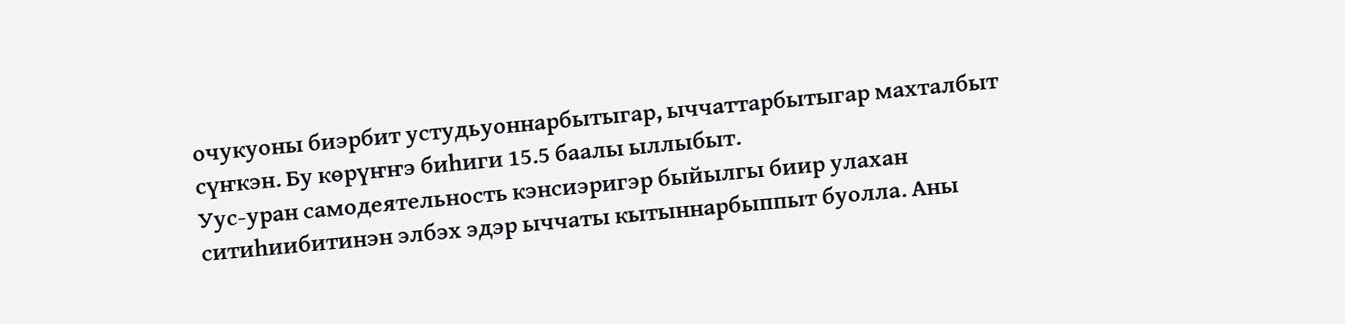очукуоны биэрбит устудьуоннарбытыгар, ыччаттарбытыгар махталбыт сүҥкэн. Бу көрүҥҥэ биһиги 15.5 баалы ыллыбыт.
Уус-уран самодеятельность кэнсиэригэр быйылгы биир улахан ситиһиибитинэн элбэх эдэр ыччаты кытыннарбыппыт буолла. Аны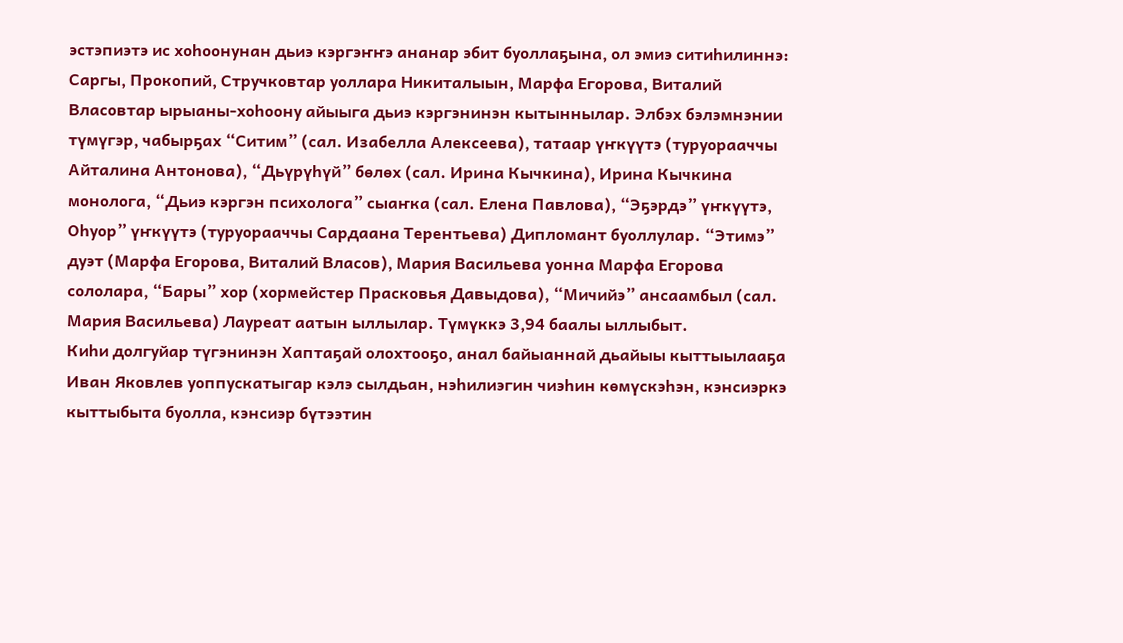эстэпиэтэ ис хоһоонунан дьиэ кэргэҥҥэ ананар эбит буоллаҕына, ол эмиэ ситиһилиннэ: Саргы, Прокопий, Стручковтар уоллара Никиталыын, Марфа Егорова, Виталий Власовтар ырыаны-хоһоону айыыга дьиэ кэргэнинэн кытыннылар. Элбэх бэлэмнэнии түмүгэр, чабырҕах “Ситим” (сал. Изабелла Алексеева), татаар үҥкүүтэ (туруорааччы Айталина Антонова), “Дьүрүһүй” бөлөх (сал. Ирина Кычкина), Ирина Кычкина монолога, “Дьиэ кэргэн психолога” сыаҥка (сал. Елена Павлова), “Эҕэрдэ” үҥкүүтэ, Оһуор” үҥкүүтэ (туруорааччы Сардаана Терентьева) Дипломант буоллулар. “Этимэ” дуэт (Марфа Егорова, Виталий Власов), Мария Васильева уонна Марфа Егорова сололара, “Бары” хор (хормейстер Прасковья Давыдова), “Мичийэ” ансаамбыл (сал. Мария Васильева) Лауреат аатын ыллылар. Түмүккэ 3,94 баалы ыллыбыт.
Киһи долгуйар түгэнинэн Хаптаҕай олохтооҕо, анал байыаннай дьайыы кыттыылааҕа Иван Яковлев уоппускатыгар кэлэ сылдьан, нэһилиэгин чиэһин көмүскэһэн, кэнсиэркэ кыттыбыта буолла, кэнсиэр бүтээтин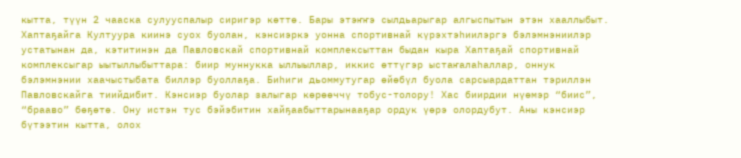кытта, түүн 2 чааска сулууспалыр сиригэр көттө. Бары этэҥҥэ сылдьарыгар алгыспытын этэн хааллыбыт.
Хаптаҕайга Култуура киинэ суох буолан, кэнсиэркэ уонна спортивнай күрэхтэһиилэргэ бэлэмнэниилэр устатынан да, кэтитинэн да Павловскай спортивнай комплексыттан быдан кыра Хаптаҕай спортивнай комплексыгар ыытыллыбыттара: биир муннукка ыллыыллар, иккис өттүгэр ыстаҥалаһаллар, оннук бэлэмнэнии хаачыстыбата биллэр буоллаҕа. Биһиги дьоммутугар өйөбүл буола сарсыардаттан тэриллэн Павловскайга тиийдибит. Кэнсиэр буолар залыгар көрөөччү тобус-толору! Хас биирдии нүөмэр “биис”, “брааво” бөҕөтө. Ону истэн тус бэйэбитин хайҕаабыттарынааҕар ордук үөрэ олордубут. Аны кэнсиэр бүтээтин кытта, олох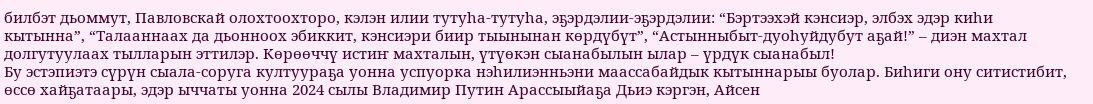билбэт дьоммут, Павловскай олохтоохторо, кэлэн илии тутуһа-тутуһа, эҕэрдэлии-эҕэрдэлии: “Бэртээхэй кэнсиэр, элбэх эдэр киһи кытынна”, “Талааннаах да дьонноох эбиккит, кэнсиэри биир тыынынан көрдүбүт”, “Астынныбыт-дуоһуйдубут аҕай!” – диэн махтал долгутуулаах тылларын эттилэр. Көрөөччү истиҥ махталын, үтүөкэн сыанабылын ылар – үрдүк сыанабыл!
Бу эстэпиэтэ сүрүн сыала-соруга култуураҕа уонна успуорка нэһилиэнньэни маассабайдык кытыннарыы буолар. Биһиги ону ситистибит, өссө хайҕатаары, эдэр ыччаты уонна 2024 сылы Владимир Путин Арассыыйаҕа Дьиэ кэргэн, Айсен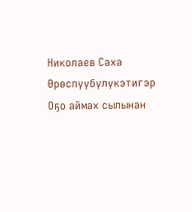Николаев Саха Өрөспүүбүлүкэтигэр Оҕо аймах сылынан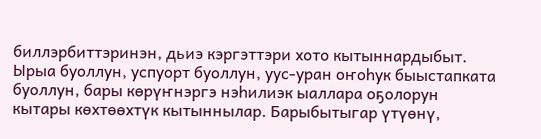биллэрбиттэринэн, дьиэ кэргэттэри хото кытыннардыбыт. Ырыа буоллун, успуорт буоллун, уус-уран оҥоһук быыстапката буоллун, бары көрүҥнэргэ нэһилиэк ыаллара оҕолорун кытары көхтөөхтүк кытыннылар. Барыбытыгар үтүөнү,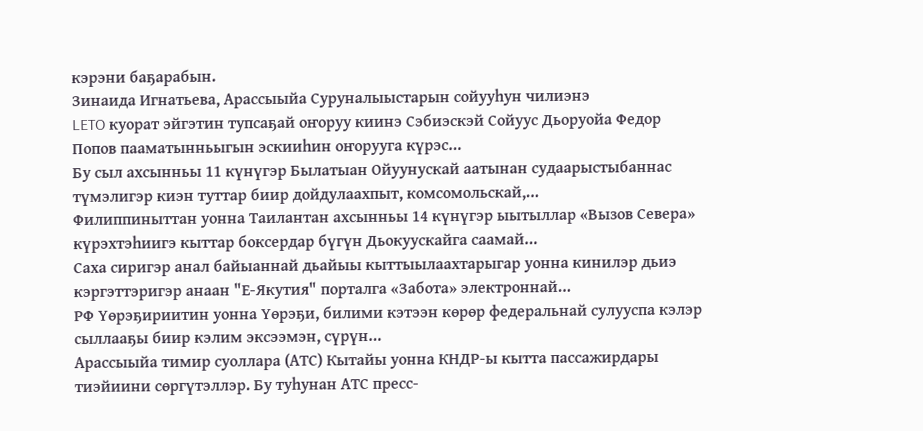кэрэни баҕарабын.
Зинаида Игнатьева, Арассыыйа Суруналыыстарын сойууһун чилиэнэ
LETO куорат эйгэтин тупсаҕай оҥоруу киинэ Сэбиэскэй Сойуус Дьоруойа Федор Попов пааматынньыгын эскииһин оҥорууга күрэс…
Бу сыл ахсынньы 11 күнүгэр Былатыан Ойуунускай аатынан судаарыстыбаннас түмэлигэр киэн туттар биир дойдулаахпыт, комсомольскай,…
Филиппиныттан уонна Таилантан ахсынньы 14 күнүгэр ыытыллар «Вызов Севера» күрэхтэһиигэ кыттар боксердар бүгүн Дьокуускайга саамай…
Саха сиригэр анал байыаннай дьайыы кыттыылаахтарыгар уонна кинилэр дьиэ кэргэттэригэр анаан "Е-Якутия" порталга «Забота» электроннай…
РФ Үөрэҕириитин уонна Үөрэҕи, билими кэтээн көрөр федеральнай сулууспа кэлэр сыллааҕы биир кэлим эксээмэн, сүрүн…
Арассыыйа тимир суоллара (АТС) Кытайы уонна КНДР-ы кытта пассажирдары тиэйиини сөргүтэллэр. Бу туһунан АТС пресс-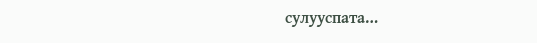сулууспата…